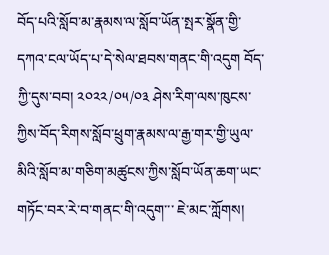བོད་པའི་སློབ་མ་རྣམས་ལ་སློབ་ཡོན་སྤར་སྣོན་གྱི་དཀའ་ངལ་ཡོད་པ་དེ་སེལ་ཐབས་གནང་གི་འདུག བོད་ཀྱི་དུས་བབ། ༢༠༢༢/༠༥/༠༣ ཤེས་རིག་ལས་ཁུངས་ཀྱིས་བོད་རིགས་སློབ་ཕྲུག་རྣམས་ལ་རྒྱ་གར་གྱི་ཡུལ་མིའི་སློབ་མ་གཅིག་མཚུངས་ཀྱིས་སློབ་ཡོན་ཆག་ཡང་གཏོང་བར་རེ་བ་གནང་གི་འདུག་་་ ཇེ་མང་ཀློགས།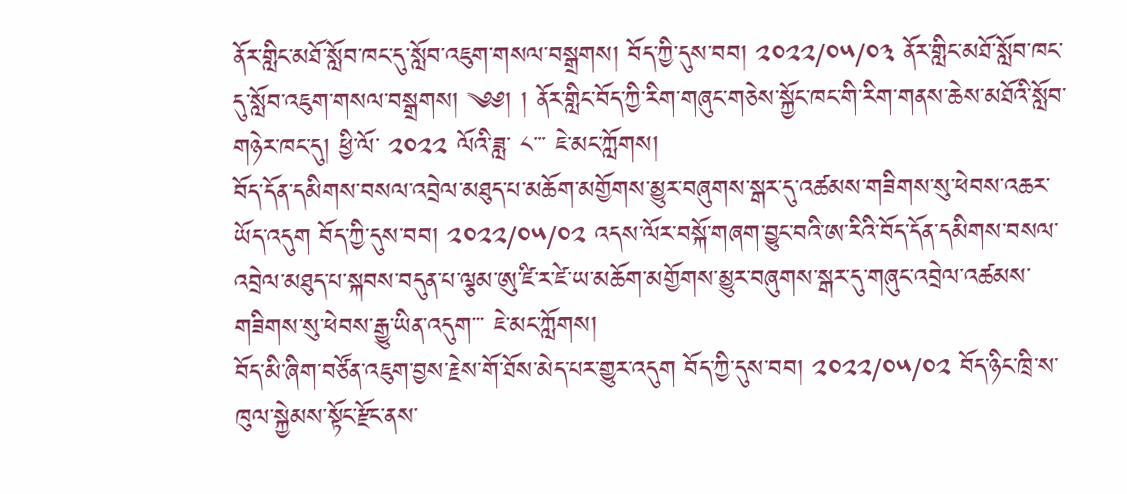ནོར་གླིང་མཐོ་སློབ་ཁང་དུ་སློབ་འཇུག་གསལ་བསྒྲགས། བོད་ཀྱི་དུས་བབ། ༢༠༢༢/༠༥/༠༣ ནོར་གླིང་མཐོ་སློབ་ཁང་དུ་སློབ་འཇུག་གསལ་བསྒྲགས། ༄༅། ། ནོར་གླིང་བོད་ཀྱི་རིག་གཞུང་གཅེས་སྐྱོང་ཁང་གི་རིག་གནས་ཆེས་མཐོའི་སློབ་གཉེར་ཁང་དུ། ཕྱི་ལོ་ ༢༠༢༢ ལོའི་ཟླ་ ༨་་་ ཇེ་མང་ཀློགས།
བོད་དོན་དམིགས་བསལ་འབྲེལ་མཐུད་པ་མཆོག་མགྱོགས་མྱུར་བཞུགས་སྒར་དུ་འཚམས་གཟིགས་སུ་ཕེབས་འཆར་ཡོད་འདུག བོད་ཀྱི་དུས་བབ། ༢༠༢༢/༠༥/༠༢ འདས་ལོར་བསྐོ་གཞག་བྱུང་བའི་ཨ་རིའི་བོད་དོན་དམིགས་བསལ་འབྲེལ་མཐུད་པ་སྐབས་བདུན་པ་ལྕམ་ཨུ་ཛི་ར་ཛེ་ཡ་མཆོག་མགྱོགས་མྱུར་བཞུགས་སྒར་དུ་གཞུང་འབྲེལ་འཚམས་གཟིགས་སུ་ཕེབས་རྒྱུ་ཡིན་འདུག་་་ ཇེ་མང་ཀློགས།
བོད་མི་ཞིག་བཙོན་འཇུག་བྱས་རྗེས་གོ་ཐོས་མེད་པར་གྱུར་འདུག བོད་ཀྱི་དུས་བབ། ༢༠༢༢/༠༥/༠༢ བོད་ཉིང་ཁྲི་ས་ཁུལ་སྐྱེམས་སྟོང་རྫོང་ནས་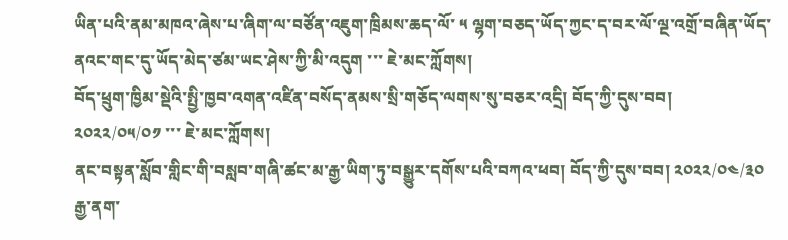ཡིན་པའི་ནམ་མཁའ་ཞེས་པ་ཞིག་ལ་བཙོན་འཇུག་ཁྲིམས་ཆད་ལོ་ ༥ ལྷག་བཅད་ཡོད་ཀྱང་ད་བར་ལོ་ལྔ་འགྲོ་བཞིན་ཡོད་ནའང་གང་དུ་ཡོད་མེད་ཙམ་ཡང་ཤེས་ཀྱི་མི་འདུག ་་་ ཇེ་མང་ཀློགས།
བོད་ཕྲུག་ཁྱིམ་སྡེའི་སྤྱི་ཁྱབ་འགན་འཛིན་བསོད་ནམས་སྲི་གཅོད་ལགས་སུ་བཅར་འདྲི། བོད་ཀྱི་དུས་བབ། ༢༠༢༢/༠༥/༠༡ ་་་ ཇེ་མང་ཀློགས།
ནང་བསྟན་སློབ་གླིང་གི་བསླབ་གཞི་ཚང་མ་རྒྱ་ཡིག་ཏུ་བསྒྱུར་དགོས་པའི་བཀའ་ཕབ། བོད་ཀྱི་དུས་བབ། ༢༠༢༢/༠༤/༣༠ རྒྱ་ནག་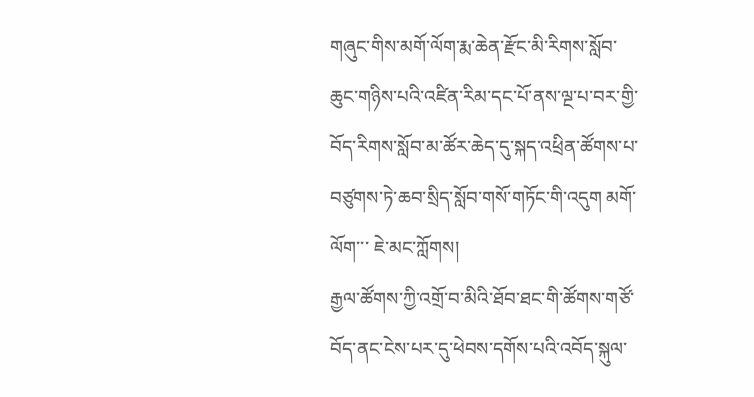གཞུང་གིས་མགོ་ལོག་རྨ་ཆེན་རྫོང་མི་རིགས་སློབ་ཆུང་གཉིས་པའི་འཛིན་རིམ་དང་པོ་ནས་ལྔ་པ་བར་གྱི་བོད་རིགས་སློབ་མ་ཚོར་ཆེད་དུ་སྐད་འཕྲིན་ཚོགས་པ་བཙུགས་ཏེ་ཆབ་སྲིད་སློབ་གསོ་གཏོང་གི་འདུག མགོ་ལོག་་་ ཇེ་མང་ཀློགས།
རྒྱལ་ཚོགས་ཀྱི་འགྲོ་བ་མིའི་ཐོབ་ཐང་གི་ཚོགས་གཙོ་བོད་ནང་ངེས་པར་དུ་ཕེབས་དགོས་པའི་འབོད་སྐུལ་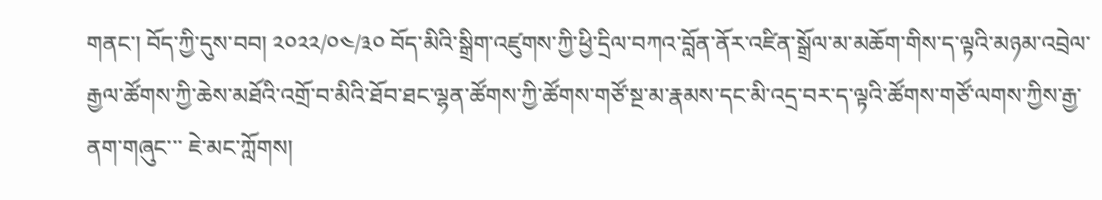གནང་། བོད་ཀྱི་དུས་བབ། ༢༠༢༢/༠༤/༣༠ བོད་མིའི་སྒྲིག་འཛུགས་ཀྱི་ཕྱི་དྲིལ་བཀའ་བློན་ནོར་འཛིན་སྒྲོལ་མ་མཆོག་གིས་ད་ལྟའི་མཉམ་འབྲེལ་རྒྱལ་ཚོགས་ཀྱི་ཆེས་མཐོའི་འགྲོ་བ་མིའི་ཐོབ་ཐང་ལྷན་ཚོགས་ཀྱི་ཚོགས་གཙོ་སྔ་མ་རྣམས་དང་མི་འདྲ་བར་ད་ལྟའི་ཚོགས་གཙོ་ལགས་ཀྱིས་རྒྱ་ནག་གཞུང་་་ ཇེ་མང་ཀློགས།